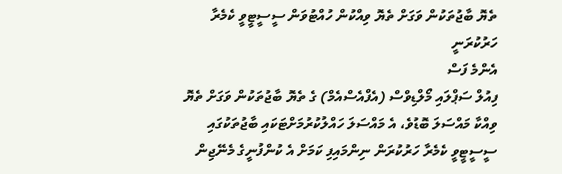ތެޔޮ ބާޖުތަކުން ވަގަށް ތެޔޮ ވިއްކުން ހުއްޓުވަން ސީސީޓީވީ ކެމެރާ ހަރުކުރަނީ
އެންމެ ފަސް
ފިއުލް ސަޕްލައި މޯލްޑިވްސް (އެފްއެސްއެމް) ގެ ތެޔޮ ބާޖުތަކުން ވަގަށް ތެޔޮ ވިއްކާ މައްސަލަ ބޮޑުވެ، އެ މައްސަލަ ހައްލުކުރުމަށްޓަކައި ބާޖުތަކުގައި ސީސީޓީވީ ކެމެރާ ހަރުކުރަން ނިންމައިފި ކަމަށް އެ ކުންފުނީގެ މެނޭޖިން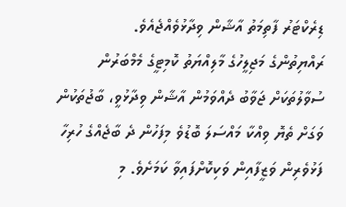ޑިރެކްޓަރު ފާތިމަތު އާޝާން ވިދާޅުވެއްޖެއެވެ.
ރައްޔިތުންގެ މަޖިލީހުގެ މާލިއްޔަތު ކޮމިޓީގެ މެމްބަރުން ސުވާލުތަކަށް ޖަވާބު ދެއްވަމުން އާޝާން ވިދާޅުވީ، ބާޖުތަކުން ވަގަށް ތެޔޮ ވިއްކާ މައްސަލަ ބޮޑުވެ މިފަހުން ދެ ބާޖެއްގެ ހުރިހާ ފަޅުވެރިން ވަޒީފާއިން ވަކިކޮށްފައިވާ ކަމަށެވެ. މި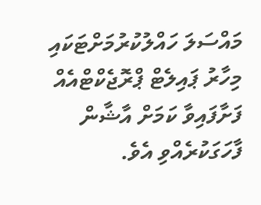މައްސަލަ ހައްލުކުރުމަށްޓަކައި މިހާރު ޕައިލެޓް ޕްރޮޖެކްޓްއެއް ފަށާފައިވާ ކަމަށް އާޝާން ފާހަގަކުރެއްވި އެވެ.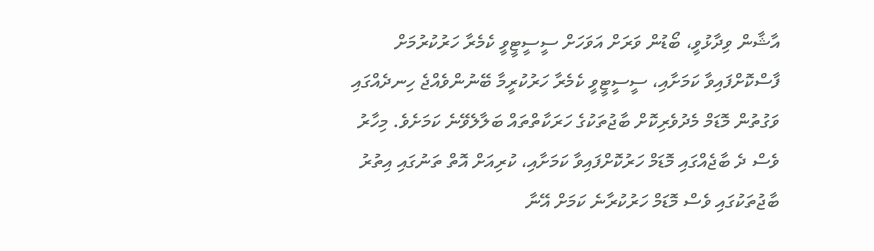އާޝާން ވިދާޅުވީ، ބޯޑުން ވަރަށް އަވަހަށް ސީސީޓީވީ ކެމެރާ ހަރުކުރުމަށް ފާސްކޮށްފައިވާ ކަމަށާއި، ސީސީޓީވީ ކެމެރާ ހަރުކުރީމާ ބޭނުންވެއްޖެ ހިނދެއްގައި ވަގުތުން މޮޑަމް މެދުވެރިކޮށް ބާޖުތަކުގެ ހަރަކާތްތައް ބަލާލެވޭނެ ކަމަށެވެ. މިހާރު ވެސް ދެ ބާޖެއްގައި މޮޑަމް ހަރުކޮށްފައިވާ ކަމަށާއި، ކުރިއަށް އޮތް ތަނުގައި އިތުރު ބާޖުތަކުގައި ވެސް މޮޑަމް ހަރުކުރާނެ ކަމަށް އޭނާ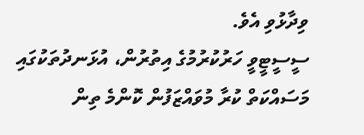ވިދާޅުވި އެވެ.
ސީސީޓީވީ ހަރުކުރުމުގެ އިތުރުން، އުޅަނދުތަކުގައި މަސައްކަތް ކުރާ މުވައްޒަފުން ކޮންމެ ތިން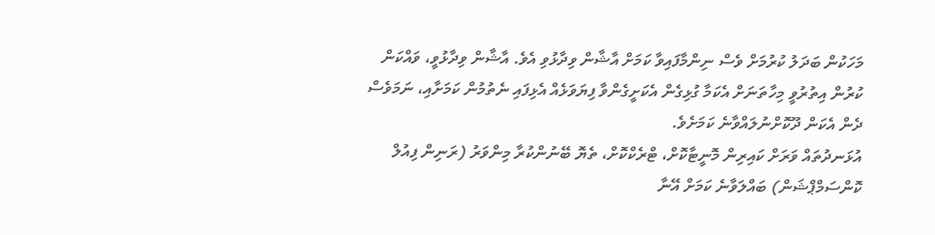މަހަކުން ބަދަލު ކުރުމަށް ވެސް ނިންމާފައިވާ ކަމަށް އާޝާން ވިދާޅުވި އެވެ. އާޝާން ވިދާޅުވީ، ވައްކަން ކުރުން އިތުރުވީ މިހާތަނަށް އެކަމާ ގުޅިގެން އެކަށީގެންވާ ފިޔަވަޅެއް އެޅިފައި ނެތުމުން ކަމަށާއި، ނަމަވެސް ދެން އެކަން ދޫކޮށްނުލައްވާނެ ކަމަށެވެ.
އުޅަނދުތައް ވަރަށް ކައިރިން މޮނީޓާކޮށް، ޓްރެކްކޮށް، ތެޔޮ ބޭނުންކުރާ މިންވަރު (ރަނިން ފިއުލް ކޮންސަމްޕްޝަން) ބައްލަވާނެ ކަމަށް އޭނާ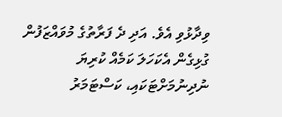ވިދާޅުވި އެވެ. އަދި ދެ ފަރާތުގެ މުވައްޒަފުން ގުޅިގެން އެކަހަލަ ކަމެއް ކުރިޔަ ނުދިނުމަށްޓަކައި، ކަސްޓަމަރު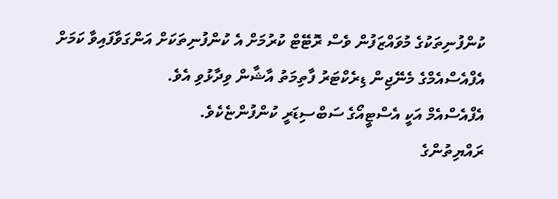ކުންފުނިތަކުގެ މުވައްޒަފުން ވެސް ރޮޓޭޓް ކުރުމަށް އެ ކުންފުނިތަކަށް އަންގަވާފައިވާ ކަމަށް އެފްއެސްއެމްގެ މެނޭޖިން ޑިރެކްޓަރު ފާތިމަތު އާޝާން ވިދާޅުވި އެވެ.
އެފްއެސްއެމް އަކީ އެސްޓީއޯގެ ސަބްސިޑަރީ ކުންފުންޏެކެވެ.
ރައްޔިތުންގެ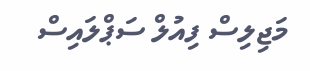މަޖިލިސް ފިއުލް ސަޕްލައިސް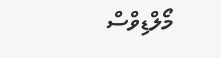މޯލްޑިވްސް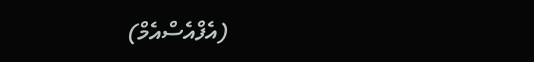(އެފްއެސްއެމް)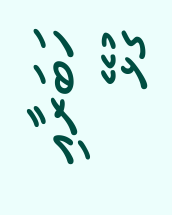ހަބަރާއި ގުޅޭ